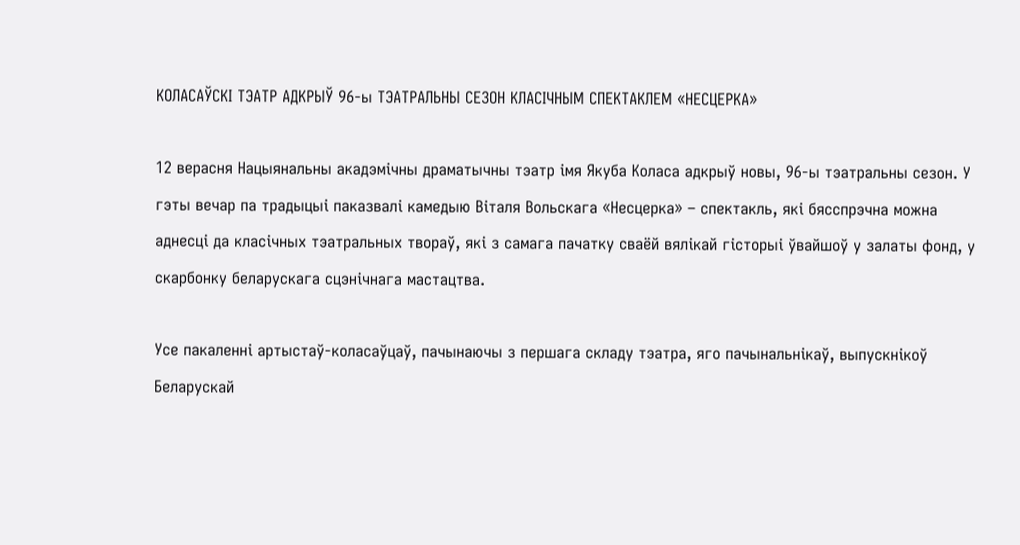КОЛАСАЎСКІ ТЭАТР АДКРЫЎ 96-ы ТЭАТРАЛЬНЫ СЕЗОН КЛАСІЧНЫМ СПЕКТАКЛЕМ «НЕСЦЕРКА»

12 верасня Нацыянальны акадэмічны драматычны тэатр імя Якуба Коласа адкрыў новы, 96-ы тэатральны сезон. У гэты вечар па традыцыі паказвалі камедыю Віталя Вольскага «Несцерка» – спектакль, які бясспрэчна можна аднесці да класічных тэатральных твораў, які з самага пачатку сваёй вялікай гісторыі ўвайшоў у залаты фонд, у скарбонку беларускага сцэнічнага мастацтва.

Усе пакаленні артыстаў-коласаўцаў, пачынаючы з першага складу тэатра, яго пачынальнікаў, выпускнікоў Беларускай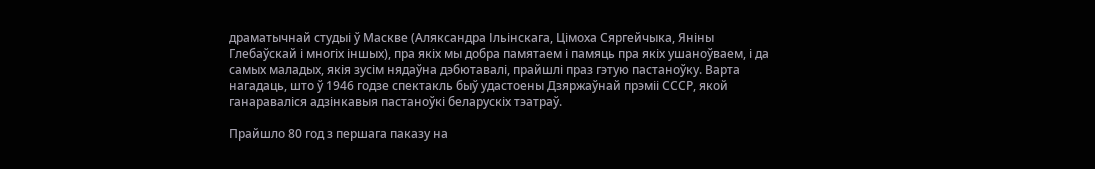драматычнай студыі ў Маскве (Аляксандра Ільінскага, Цімоха Сяргейчыка, Яніны Глебаўскай і многіх іншых), пра якіх мы добра памятаем і памяць пра якіх ушаноўваем, і да самых маладых, якія зусім нядаўна дэбютавалі, прайшлі праз гэтую пастаноўку. Варта нагадаць, што ў 1946 годзе спектакль быў удастоены Дзяржаўнай прэміі СССР, якой ганараваліся адзінкавыя пастаноўкі беларускіх тэатраў.

Прайшло 80 год з першага паказу на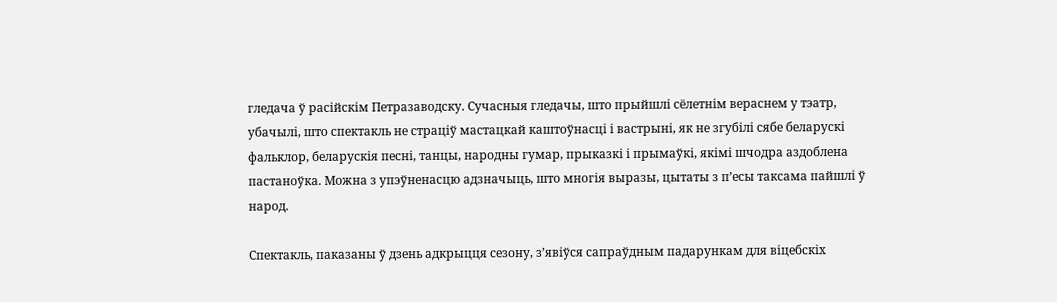гледача ў расійскім Петразаводску. Сучасныя гледачы, што прыйшлі сёлетнім вераснем у тэатр, убачылі, што спектакль не страціў мастацкай каштоўнасці і вастрыні, як не згубілі сябе беларускі фальклор, беларускія песні, танцы, народны гумар, прыказкі і прымаўкі, якімі шчодра аздоблена пастаноўка. Можна з упэўненасцю адзначыць, што многія выразы, цытаты з п’есы таксама пайшлі ў народ.

Спектакль, паказаны ў дзень адкрыцця сезону, з’явіўся сапраўдным падарункам для віцебскіх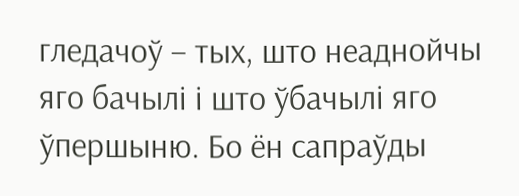гледачоў – тых, што неаднойчы яго бачылі і што ўбачылі яго ўпершыню. Бо ён сапраўды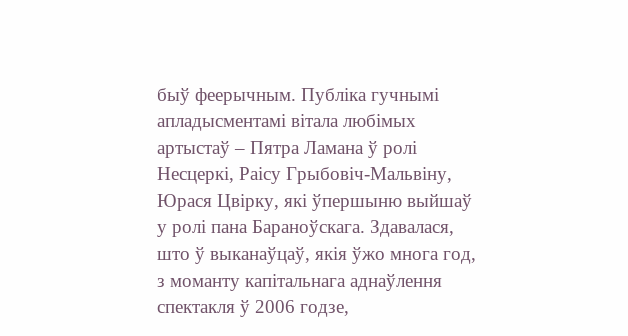быў феерычным. Публіка гучнымі апладысментамі вітала любімых артыстаў – Пятра Ламана ў ролі Несцеркі, Раісу Грыбовіч-Мальвіну, Юрася Цвірку, які ўпершыню выйшаў у ролі пана Бараноўскага. Здавалася, што ў выканаўцаў, якія ўжо многа год, з моманту капітальнага аднаўлення спектакля ў 2006 годзе,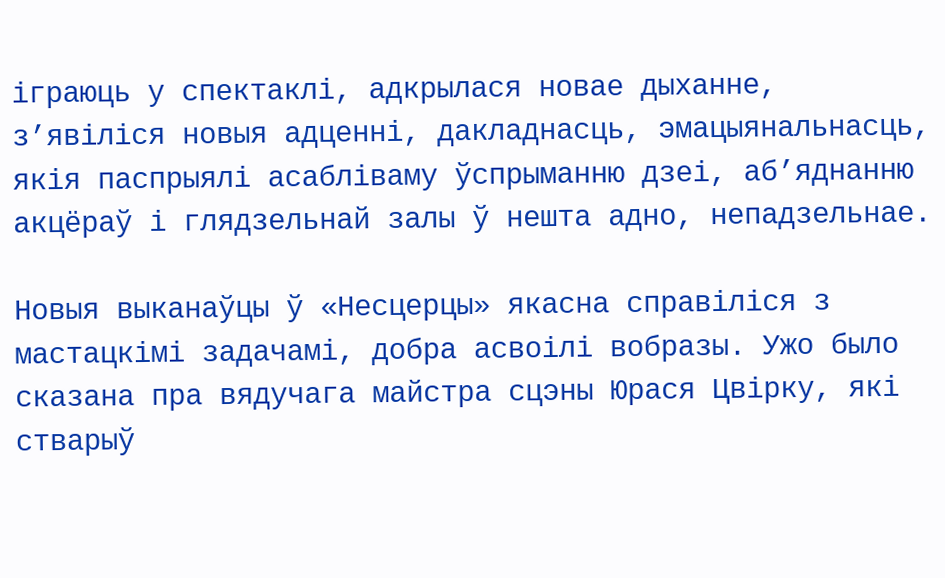іграюць у спектаклі, адкрылася новае дыханне, з’явіліся новыя адценні, дакладнасць, эмацыянальнасць, якія паспрыялі асабліваму ўспрыманню дзеі, аб’яднанню акцёраў і глядзельнай залы ў нешта адно, непадзельнае.

Новыя выканаўцы ў «Несцерцы» якасна справіліся з мастацкімі задачамі, добра асвоілі вобразы. Ужо было сказана пра вядучага майстра сцэны Юрася Цвірку, які стварыў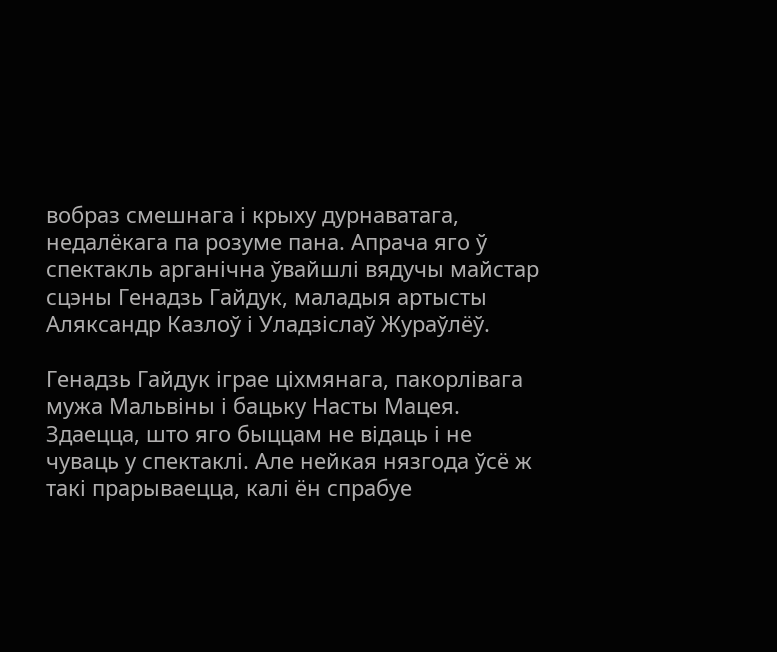вобраз смешнага і крыху дурнаватага, недалёкага па розуме пана. Апрача яго ў спектакль арганічна ўвайшлі вядучы майстар сцэны Генадзь Гайдук, маладыя артысты Аляксандр Казлоў і Уладзіслаў Жураўлёў.

Генадзь Гайдук іграе ціхмянага, пакорлівага мужа Мальвіны і бацьку Насты Мацея. Здаецца, што яго быццам не відаць і не чуваць у спектаклі. Але нейкая нязгода ўсё ж такі прарываецца, калі ён спрабуе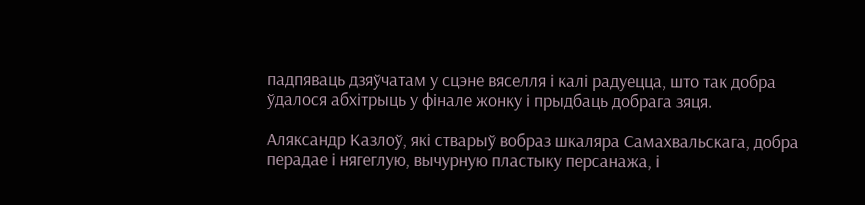падпяваць дзяўчатам у сцэне вяселля і калі радуецца, што так добра ўдалося абхітрыць у фінале жонку і прыдбаць добрага зяця.

Аляксандр Казлоў, які стварыў вобраз шкаляра Самахвальскага, добра перадае і нягеглую, вычурную пластыку персанажа, і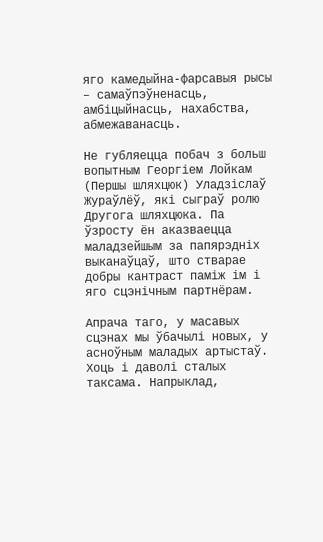яго камедыйна-фарсавыя рысы – самаўпэўненасць, амбіцыйнасць, нахабства, абмежаванасць.

Не губляецца побач з больш вопытным Георгіем Лойкам (Першы шляхцюк) Уладзіслаў Жураўлёў, які сыграў ролю Другога шляхцюка. Па ўзросту ён аказваецца маладзейшым за папярэдніх выканаўцаў, што стварае добры кантраст паміж ім і яго сцэнічным партнёрам.

Апрача таго, у масавых сцэнах мы ўбачылі новых, у асноўным маладых артыстаў. Хоць і даволі сталых таксама. Напрыклад,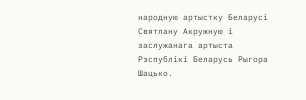народную артыстку Беларусі Святлану Акружную і заслужанага артыста Рэспублікі Беларусь Рыгора Шацько.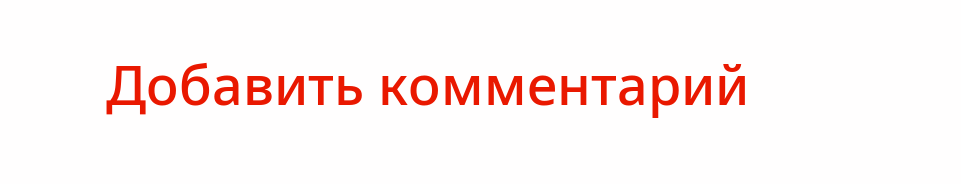Добавить комментарий